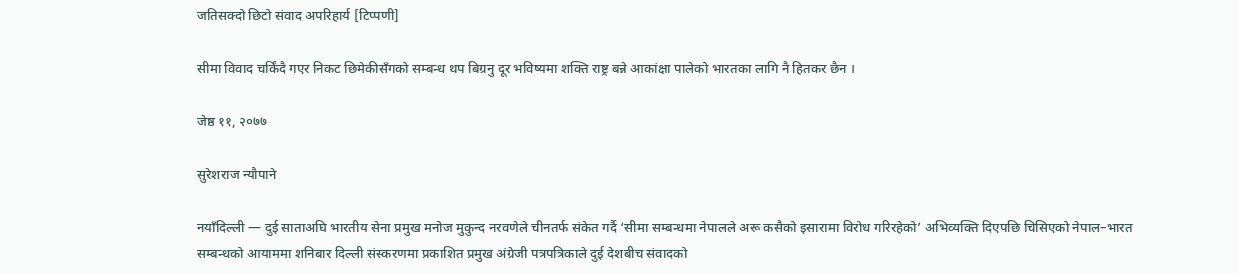जतिसक्दो छिटो संवाद अपरिहार्य [टिप्पणी]

सीमा विवाद चर्किंदै गएर निकट छिमेकीसँगको सम्बन्ध थप बिग्रनु दूर भविष्यमा शक्ति राष्ट्र बन्ने आकांक्षा पालेको भारतका लागि नै हितकर छैन ।

जेष्ठ ११, २०७७

सुरेशराज न्यौपाने

नयाँदिल्ली — दुई साताअघि भारतीय सेना प्रमुख मनोज मुकुन्द नरवणेले चीनतर्फ संकेत गर्दै ‘सीमा सम्बन्धमा नेपालले अरू कसैको इसारामा विरोध गरिरहेको’ अभिव्यक्ति दिएपछि चिसिएको नेपाल–भारत सम्बन्धको आयाममा शनिबार दिल्ली संस्करणमा प्रकाशित प्रमुख अंग्रेजी पत्रपत्रिकाले दुई देशबीच संवादको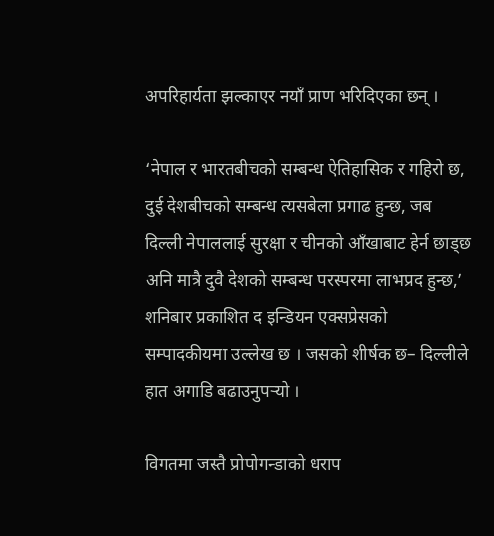अपरिहार्यता झल्काएर नयाँ प्राण भरिदिएका छन् ।

‘नेपाल र भारतबीचको सम्बन्ध ऐतिहासिक र गहिरो छ, दुई देशबीचको सम्बन्ध त्यसबेला प्रगाढ हुन्छ, जब दिल्ली नेपाललाई सुरक्षा र चीनको आँखाबाट हेर्न छाड्छ अनि मात्रै दुवै देशको सम्बन्ध परस्परमा लाभप्रद हुन्छ,’ शनिबार प्रकाशित द इन्डियन एक्सप्रेसको सम्पादकीयमा उल्लेख छ । जसको शीर्षक छ– दिल्लीले हात अगाडि बढाउनुपर्‍यो ।

विगतमा जस्तै प्रोपोगन्डाको धराप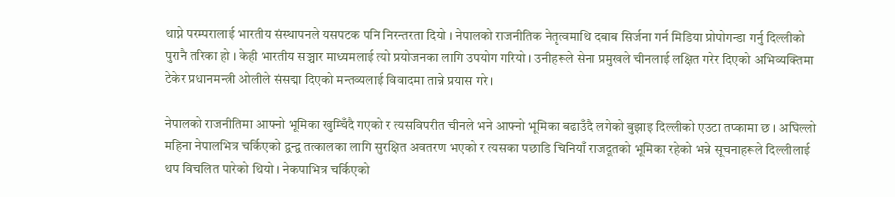थाप्ने परम्परालाई भारतीय संस्थापनले यसपटक पनि निरन्तरता दियो । नेपालको राजनीतिक नेतृत्वमाथि दबाब सिर्जना गर्न मिडिया प्रोपोगन्डा गर्नु दिल्लीको पुरानै तरिका हो । केही भारतीय सञ्चार माध्यमलाई त्यो प्रयोजनका लागि उपयोग गरियो । उनीहरूले सेना प्रमुखले चीनलाई लक्षित गरेर दिएको अभिव्यक्तिमा टेकेर प्रधानमन्त्री ओलीले संसद्मा दिएको मन्तव्यलाई विवादमा तान्ने प्रयास गरे ।

नेपालको राजनीतिमा आफ्नो भूमिका खुम्चिँदै गएको र त्यसविपरीत चीनले भने आफ्नो भूमिका बढाउँदै लगेको बुझाइ दिल्लीको एउटा तप्कामा छ । अघिल्लो महिना नेपालभित्र चर्किएको द्वन्द्व तत्कालका लागि सुरक्षित अवतरण भएको र त्यसका पछाडि चिनियाँ राजदूतको भूमिका रहेको भन्ने सूचनाहरूले दिल्लीलाई थप विचलित पारेको थियो । नेकपाभित्र चर्किएको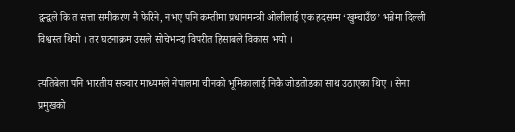द्वन्द्वले कि त सत्ता समीकरण नै फेरिने, नभए पनि कम्तीमा प्रधानमन्त्री ओलीलाई एक हदसम्म ‘खुम्चाउँछ’ भन्नेमा दिल्ली विश्वस्त थियो । तर घटनाक्रम उसले सोचेभन्दा विपरीत हिसाबले विकास भयो ।

त्यतिबेला पनि भारतीय सञ्चार माध्यमले नेपालमा चीनको भूमिकालाई निकै जोडतोडका साथ उठाएका थिए । सेना प्रमुखको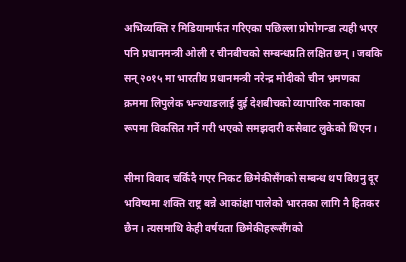अभिव्यक्ति र मिडियामार्फत गरिएका पछिल्ला प्रोपोगन्डा त्यही भएर पनि प्रधानमन्त्री ओली र चीनबीचको सम्बन्धप्रति लक्षित छन् । जबकि सन् २०१५ मा भारतीय प्रधानमन्त्री नरेन्द्र मोदीको चीन भ्रमणका क्रममा लिपुलेक भन्ज्याङलाई दुई देशबीचको व्यापारिक नाकाका रूपमा विकसित गर्ने गरी भएको समझदारी कसैबाट लुकेको थिएन ।

सीमा विवाद चर्किंदै गएर निकट छिमेकीसँगको सम्बन्ध थप बिग्रनु दूर भविष्यमा शक्ति राष्ट्र बन्ने आकांक्षा पालेको भारतका लागि नै हितकर छैन । त्यसमाथि केही वर्षयता छिमेकीहरूसँगको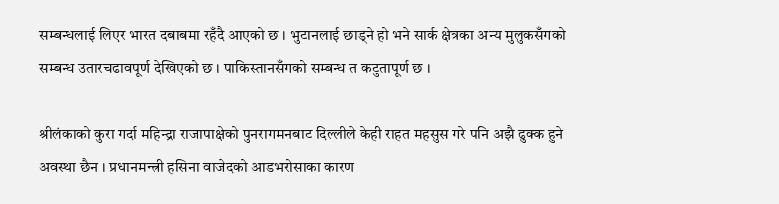सम्बन्धलाई लिएर भारत दबाबमा रहँदै आएको छ । भुटानलाई छाड्ने हो भने सार्क क्षेत्रका अन्य मुलुकसँगको सम्बन्ध उतारचढावपूर्ण देखिएको छ । पाकिस्तानसँगको सम्बन्ध त कटुतापूर्ण छ ।

श्रीलंकाको कुरा गर्दा महिन्द्रा राजापाक्षेको पुनरागमनबाट दिल्लीले केही राहत महसुस गरे पनि अझै ढुक्क हुने अवस्था छैन । प्रधानमन्त्री हसिना वाजेदको आडभरोसाका कारण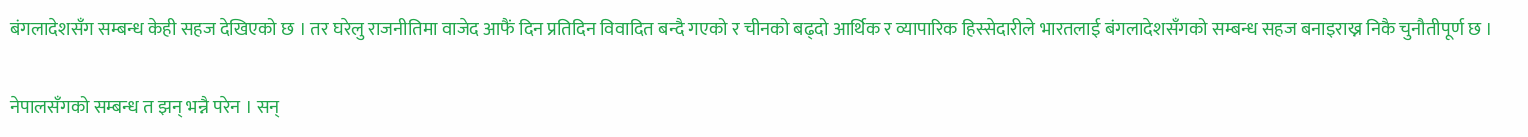बंगलादेशसँग सम्बन्ध केही सहज देखिएको छ । तर घरेलु राजनीतिमा वाजेद आफैं दिन प्रतिदिन विवादित बन्दै गएको र चीनको बढ्दो आर्थिक र व्यापारिक हिस्सेदारीले भारतलाई बंगलादेशसँगको सम्बन्ध सहज बनाइराख्न निकै चुनौतीपूर्ण छ ।

नेपालसँगको सम्बन्ध त झन् भन्नै परेन । सन्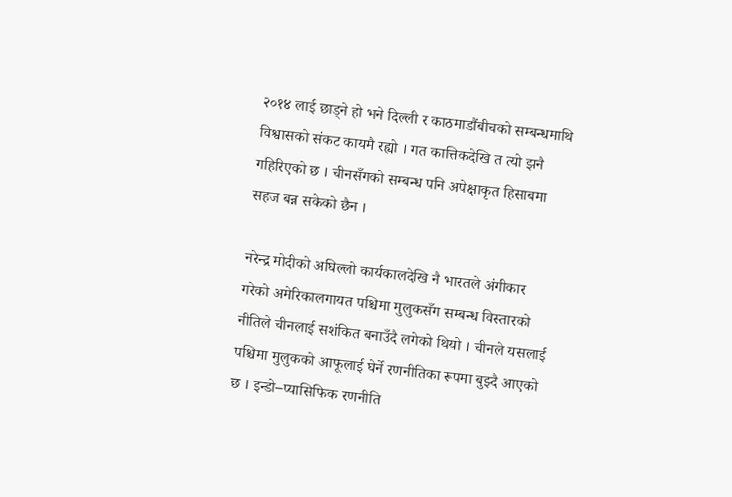२०१४ लाई छाड्ने हो भने दिल्ली र काठमाडौंबीचको सम्बन्धमाथि विश्वासको संकट कायमै रह्यो । गत कात्तिकदेखि त त्यो झनै गहिरिएको छ । चीनसँगको सम्बन्ध पनि अपेक्षाकृत हिसाबमा सहज बन्न सकेको छैन ।

नरेन्द्र मोदीको अघिल्लो कार्यकालदेखि नै भारतले अंगीकार गरेको अमेरिकालगायत पश्चिमा मुलुकसँग सम्बन्ध विस्तारको नीतिले चीनलाई सशंकित बनाउँदै लगेको थियो । चीनले यसलाई पश्चिमा मुलुकको आफूलाई घेर्ने रणनीतिका रूपमा बुझ्दै आएको छ । इन्डो–प्यासिफिक रणनीति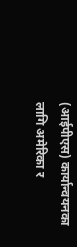(आईपीएस) कार्यान्वयनका लागि अमेरिका र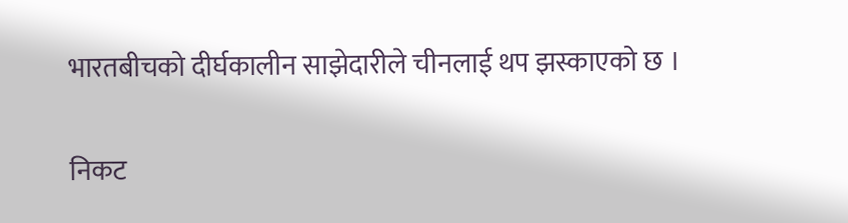भारतबीचको दीर्घकालीन साझेदारीले चीनलाई थप झस्काएको छ ।

निकट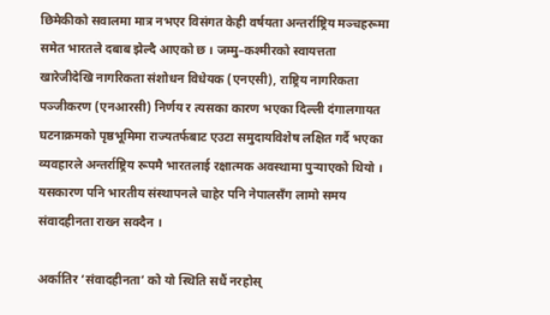छिमेकीको सवालमा मात्र नभएर विसंगत केही वर्षयता अन्तर्राष्ट्रिय मञ्चहरूमा समेत भारतले दबाब झेल्दै आएको छ । जम्मु–कश्मीरको स्वायत्तता खारेजीदेखि नागरिकता संशोधन विधेयक (एनएसी), राष्ट्रिय नागरिकता पञ्जीकरण (एनआरसी) निर्णय र त्यसका कारण भएका दिल्ली दंगालगायत घटनाक्रमको पृष्ठभूमिमा राज्यतर्फबाट एउटा समुदायविशेष लक्षित गर्दै भएका व्यवहारले अन्तर्राष्ट्रिय रूपमै भारतलाई रक्षात्मक अवस्थामा पुर्‍याएको थियो । यसकारण पनि भारतीय संस्थापनले चाहेर पनि नेपालसँग लामो समय संवादहीनता राख्न सक्दैन ।

अर्कातिर ‘संवादहीनता’ को यो स्थिति सधैं नरहोस्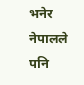भनेर नेपालले पनि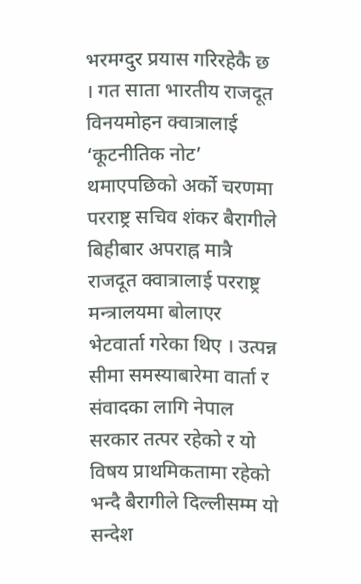भरमग्दुर प्रयास गरिरहेकै छ । गत साता भारतीय राजदूत विनयमोहन क्वात्रालाई ‘कूटनीतिक नोट’ थमाएपछिको अर्को चरणमा परराष्ट्र सचिव शंकर बैरागीले बिहीबार अपराह्न मात्रै राजदूत क्वात्रालाई परराष्ट्र मन्त्रालयमा बोलाएर भेटवार्ता गरेका थिए । उत्पन्न सीमा समस्याबारेमा वार्ता र संवादका लागि नेपाल सरकार तत्पर रहेको र यो विषय प्राथमिकतामा रहेको भन्दै बैरागीले दिल्लीसम्म यो सन्देश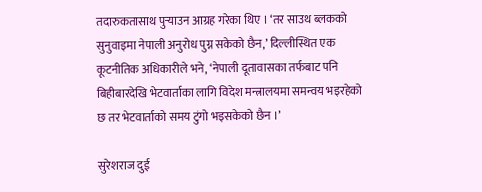तदारुकतासाथ पुर्‍याउन आग्रह गरेका थिए । ‘तर साउथ ब्लकको सुनुवाइमा नेपाली अनुरोध पुग्न सकेको छैन,’ दिल्लीस्थित एक कूटनीतिक अधिकारीले भने, ‘नेपाली दूतावासका तर्फबाट पनि बिहीबारदेखि भेटवार्ताका लागि विदेश मन्त्रालयमा समन्वय भइरहेको छ तर भेटवार्ताको समय टुंगो भइसकेको छैन ।’

सुरेशराज दुई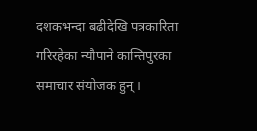दशकभन्दा बढीदेखि पत्रकारिता गरिरहेका न्यौपाने कान्तिपुरका समाचार संयोजक हुन् ।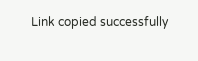Link copied successfully